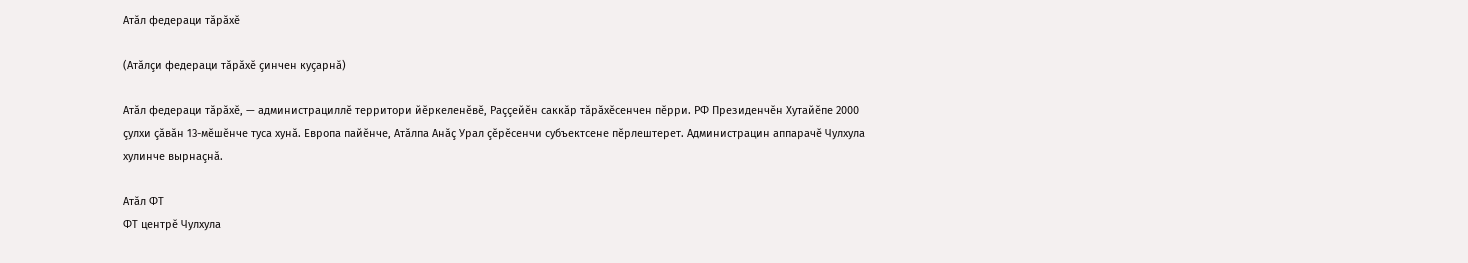Атăл федераци тăрăхĕ

(Атăлçи федераци тăрăхĕ ҫинчен куҫарнӑ)

Атăл федераци тăрăхĕ, — администрациллĕ территори йĕркеленĕвĕ, Раççейĕн саккăр тăрăхĕсенчен пĕрри. РФ Президенчĕн Хутайĕпе 2000 çулхи çăвăн 13-мĕшĕнче туса хунă. Европа пайĕнче, Атăлпа Анăç Урал çĕрĕсенчи субъектсене пĕрлештерет. Администрацин аппарачĕ Чулхула хулинче вырнаçнă.

Атăл ФТ
ФТ центрĕ Чулхула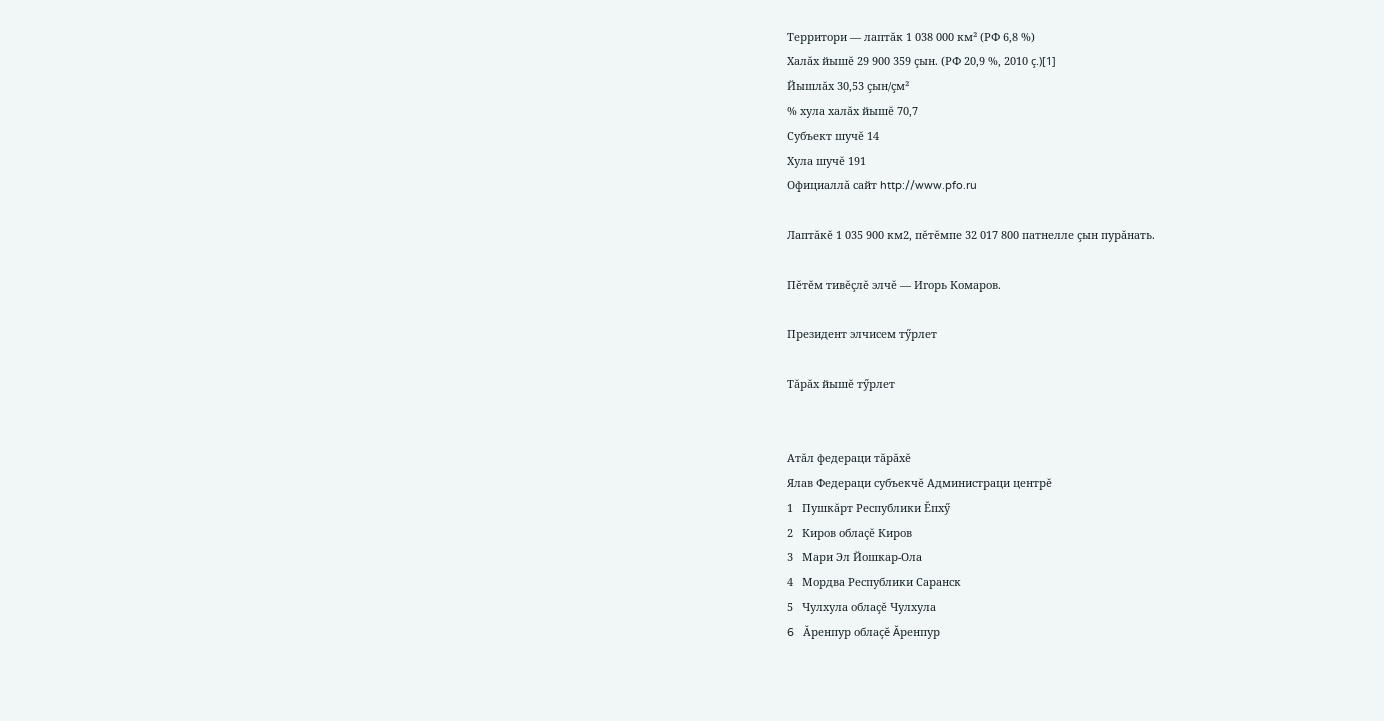Территори — лаптăк 1 038 000 км² (РФ 6,8 %)
Халăх йышĕ 29 900 359 çын. (РФ 20,9 %, 2010 ç.)[1]
Йышлăх 30,53 çын/çм²
% хула халăх йышĕ 70,7
Субъект шучĕ 14
Хула шучĕ 191
Официаллă сайт http://www.pfo.ru

Лаптăкĕ 1 035 900 км2, пĕтĕмпе 32 017 800 патнелле çын пурăнать.

Пĕтĕм тивĕçлĕ элчĕ — Игорь Комаров.

Президент элчисем тӳрлет

Тăрăх йышĕ тӳрлет


Атăл федераци тăрăхĕ
Ялав Федераци субъекчĕ Администраци центрĕ
1   Пушкăрт Республики Ĕпхӳ
2   Киров облаçĕ Киров
3   Мари Эл Йошкар-Ола
4   Мордва Республики Саранск
5   Чулхула облаçĕ Чулхула
6   Ăренпур облаçĕ Ăренпур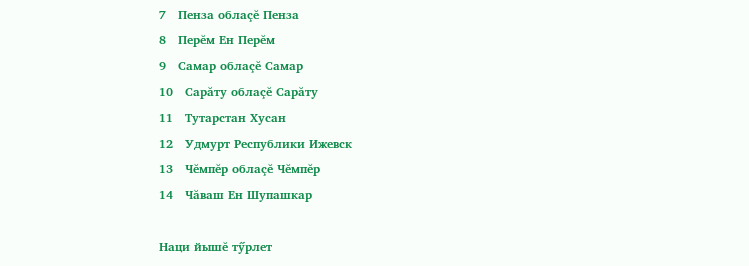7   Пенза облаçĕ Пенза
8   Перĕм Ен Перĕм
9   Самар облаçĕ Самар
10   Сарăту облаçĕ Сарăту
11   Тутарстан Хусан
12   Удмурт Республики Ижевск
13   Чĕмпĕр облаçĕ Чĕмпĕр
14   Чăваш Ен Шупашкар

Наци йышĕ тӳрлет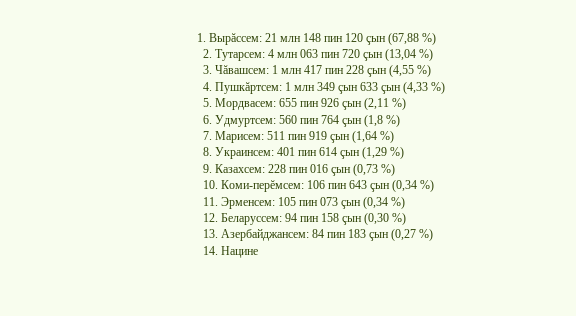1. Вырăссем: 21 млн 148 пин 120 çын (67,88 %)
  2. Тутарсем: 4 млн 063 пин 720 çын (13,04 %)
  3. Чăвашсем: 1 млн 417 пин 228 çын (4,55 %)
  4. Пушкăртсем: 1 млн 349 çын 633 çын (4,33 %)
  5. Мордвасем: 655 пин 926 çын (2,11 %)
  6. Удмуртсем: 560 пин 764 çын (1,8 %)
  7. Марисем: 511 пин 919 çын (1,64 %)
  8. Украинсем: 401 пин 614 çын (1,29 %)
  9. Казахсем: 228 пин 016 çын (0,73 %)
  10. Коми-перĕмсем: 106 пин 643 çын (0,34 %)
  11. Эрменсем: 105 пин 073 çын (0,34 %)
  12. Беларуссем: 94 пин 158 çын (0,30 %)
  13. Азербайджансем: 84 пин 183 çын (0,27 %)
  14. Нацине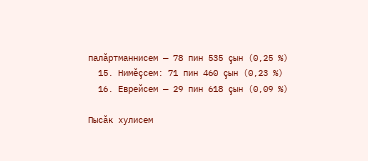палăртманнисем — 78 пин 535 çын (0,25 %)
  15. Нимĕçсем: 71 пин 460 çын (0,23 %)
  16. Еврейсем — 29 пин 618 çын (0,09 %)

Пысăк хулисем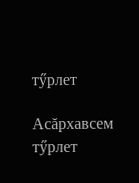тӳрлет

Асăрхавсем тӳрлет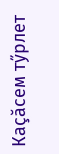Каçăсем тӳрлет